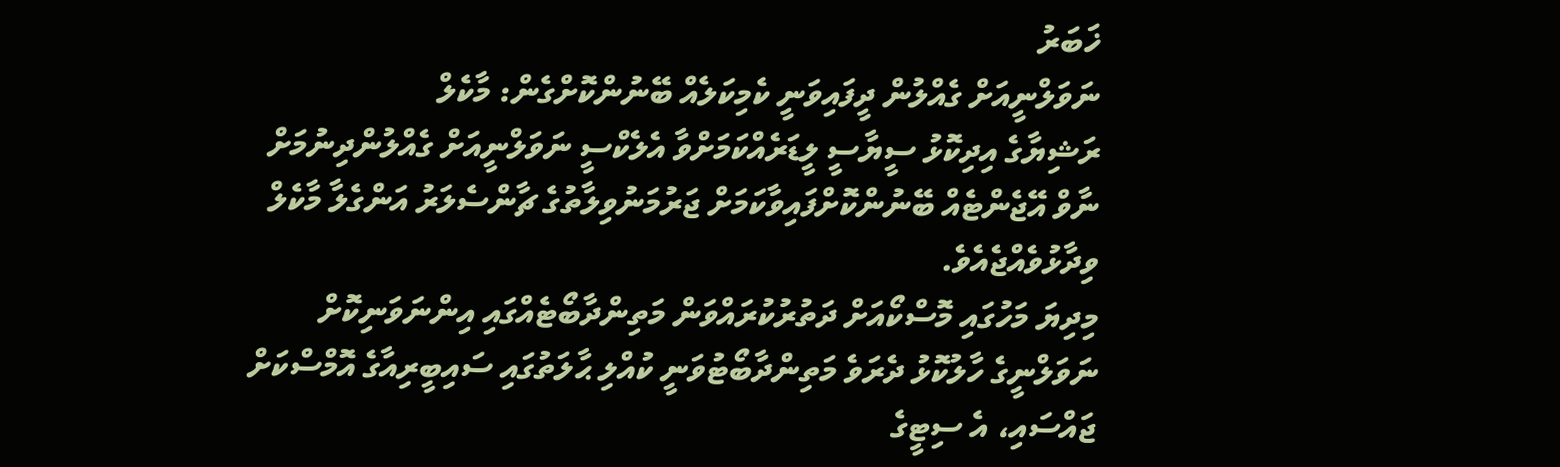ޚަބަރު
ނަވަލްނީއަށް ގެއްލުން ދީފައިވަނީ ކެމިކަލެއް ބޭނުންކޮށްގެން: މާކެލް
ރަޝިޔާގެ އިދިކޮޅު ސީޔާސީ ލީޑަރެއްކަމަށްވާ އެލެކްސީ ނަވަލްނީއަށް ގެއްލުންދިނުމަށް ނާވް އޭޖެންޓެއް ބޭނުންކޮށްފައިވާކަމަށް ޖަރުމަނުވިލާތުގެ ޗާންސެލަރު އަންގެލާ މާކެލް ވިދާޅުވެއްޖެއެވެ.
މިދިޔަ މަހުގައި މޮސްކޯއަށް ދަތުރުކުރައްވަން މަތިންދާބޯޓެއްގައި އިންނަވަނިކޮށް ނަވަލްނީގެ ހާލުކޮޅު ދެރަވެ މަތިންދާބޯޓުވަނީ ކުއްލި ޙާލަތުގައި ސައިބީރިއާގެ އޮމްސްކަށް ޖައްސައި، އެ ސިޓީގެ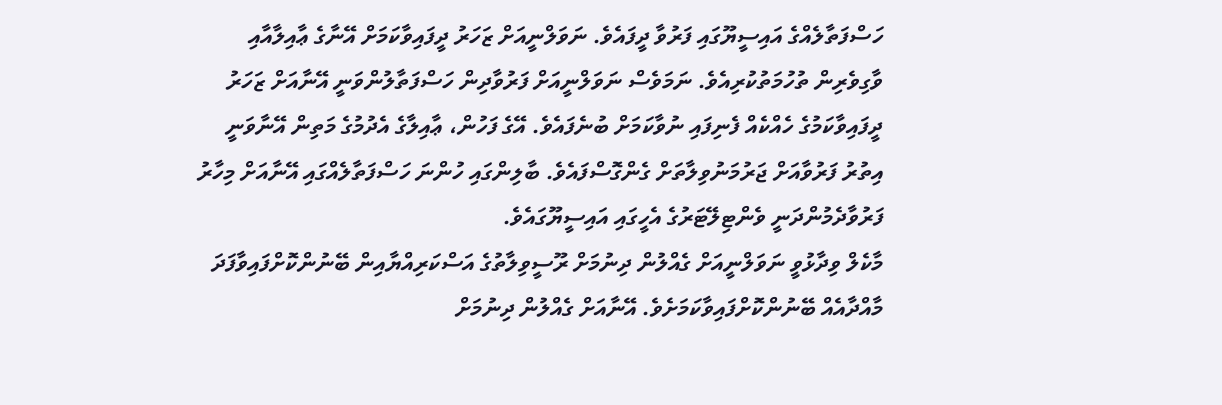ހަސްފަތާލެއްގެ އައިސީޔޫގައި ފަރުވާ ދީފައެވެ. ނަވަލްނީއަށް ޒަހަރު ދީފައިވާކަމަށް އޭނާގެ ޢާއިލާއާއި ވާގިވެރިން ތުހުމަތުކުރިއެވެ. ނަމަވެސް ނަވަލްނީއަށް ފަރުވާދިން ހަސްފަތާލުންވަނީ އޭނާއަށް ޒަހަރު ދީފައިވާކަމުގެ ހެއްކެއް ފެނިފައި ނުވާކަމަށް ބުނެފައެވެ. އޭގެ ފަހުން، ޢާއިލާގެ އެދުމުގެ މަތިން އޭނާވަނީ އިތުރު ފަރުވާއަށް ޖަރުމަނުވިލާތަށް ގެންގޮސްފައެވެ. ބާލިންގައި ހުންނަ ހަސްފަތާލެއްގައި އޭނާއަށް މިހާރު ފަރުވާދެމުންދަނީ ވެންޓިލޭޓަރުގެ އެހީގައި އައިސީޔޫގައެވެ.
މާކެލް ވިދާޅުވީ ނަވަލްނީއަށް ގެއްލުން ދިނުމަށް ރޫސީވިލާތުގެ އަސްކަރިއްޔާއިން ބޭނުންކޮށްފައިވާފަދަ މާއްދާއެއް ބޭނުންކޮށްފައިވާކަމަށެވެ. އޭނާއަށް ގެއްލުން ދިނުމަށް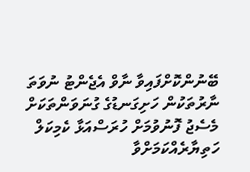ބޭނުންކޮށްފައިވާ ނާވް އެޖެންޓު ނުވަތަ ނާރުތަކުން ހަށިގަނޑުގެ ގުނަވަންތަކަށް މެސެޖު ފޮނުވުމަށް ހުރަސްއަޅާ ކެމިކަލް ހަތިޔާރެއްކަމަށްވާ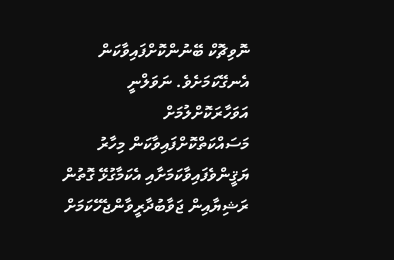ނޮވިޗޮކް ބޭނުންކޮށްފައިވާކަން އެނގޭކަމަށެވެ. ނަވަލްނީ އަވަހާރަކޮށްލުމަށް މަސައްކަތްކޮށްފައިވާކަން މިހާރު ޔަޤީންވެފައިވާކަމަށާއި އެކަމާގުޅޭ ގޮތުން ރަޝިޔާއިން ޖަވާބުދާރީވާންޖެހޭކަމަށް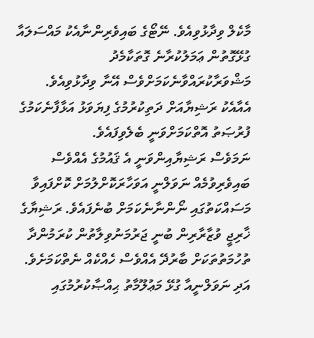މާކެލް ވިދާޅުވިއެވެ. ނޭޓޯގެ ބައިވެރިންނާއެކު މައްސަލައާ ގުޅޭގޮތުން ޢަމަލުކުރާނެ ގޮތަކާމެދު މަޝްވަރާކުރައްވާނެކަމަށްވެސް އޭނާ ވިދާޅުވިއެވެ. އެއާއެކު ރަޝިޔާއަށް ދަތިކުރުމުގެ ފިޔަވަޅު އަޅާފާނެކަމުގެ ފުރުޞަތު އޮތްކަމަށްވަނީ ބެލެވިފައެވެ.
ނަމަވެސް ރަޝިޔާއިންވަނީ އެ ޤައުމުގެ އެއްވެސް ބައިވެރިވުމެއް ނަވަލްނީ އަވަހާރަކޮށްލުމަށް ކޮށްފައިވާ މަސައްކަތުގައި ނޯންނާނެކަމަށް ބުނެފައެވެ. ރަޝިޔާގެ ޚާރިޖީ ވުޒާރާރިން ބުނީ ޖަރުމަނުވިލާތުން ކުރަމުންދާ ތުހުމަތުތަކަށް ބާރުދޭ އެއްވެސް ހެއްކެއް ނެތްކަމަށެވެ. އަދި ނަވަލްނީއާ ގުޅޭ މަޢުލޫމާތު ޙިއްޞާކުރުމުގައި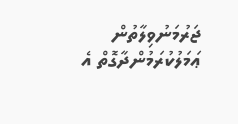ޖަރުމަނުވިލާތުން ޢަމަލުކުރަމުންދާގޮތް އެ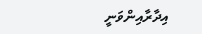އިދާރާއިންވަނީ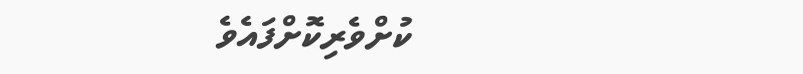ކުށްވެރިކޮށްފައެވެ